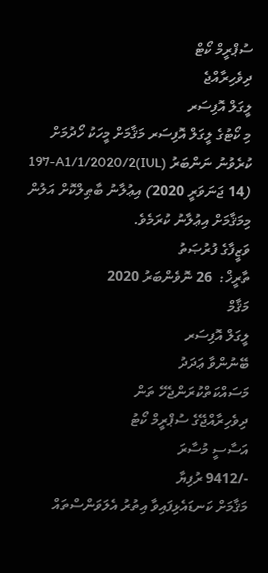ސުޕްރީމް ކޯޓް
ދިވެހިރާއްޖެ
ލީގަލް އޮފިސަރ
މި ކޯޓުގެ ލީގަލް އޮފިސަރ މަޤާމަށް މީހަކު ހޯދުމަށް ކުރެވުނު ނަންބަރު (IUL)197-A1/1/2020/2 (14 ޖަނަވަރީ 2020) އިޢުލާނު ބާޠިލްކޮށް އަލުން މިމަޤާމަށް އިޢުލާނު ކުރަމެވެ.
ވަޒީފާގެ ފުރުޞަތު
ތާރީޚް:  26 ނޮވެންބަރު 2020
މަޤާމް
ލީގަލް އޮފިސަރ
ބޭނުންވާ ޢަދަދު
މަސައްކަތްކުރަންޖެހޭ ތަން
ދިވެހިރާއްޖޭގެ ސުޕްރީމް ކޯޓު
އަސާސީ މުސާރަ
-/9412 ރުފިޔާ
މަޤާމަށް ކަނޑައެޅިފައިވާ އިތުރު އެލަވަންސްތައް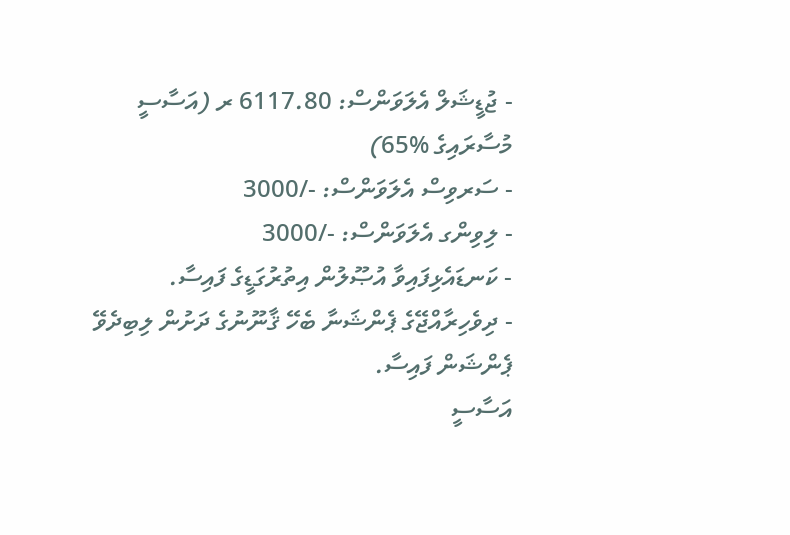- ޖުޑީޝަލް އެލަވަންސް: 6117.80 ރ (އަސާސީ މުސާރައިގެ %65)
- ސަރވިސް އެލަވަންސް: -/3000
- ލިވިންގ އެލަވަންސް: -/3000
- ކަނޑައެޅިފައިވާ އުޞޫލުން އިތުރުގަޑީގެ ފައިސާ.
- ދިވެހިރާއްޖޭގެ ޕެންޝަނާ ބެހޭ ޤާނޫނުގެ ދަށުން ލިބިދެވޭ ޕެންޝަން ފައިސާ.
އަސާސީ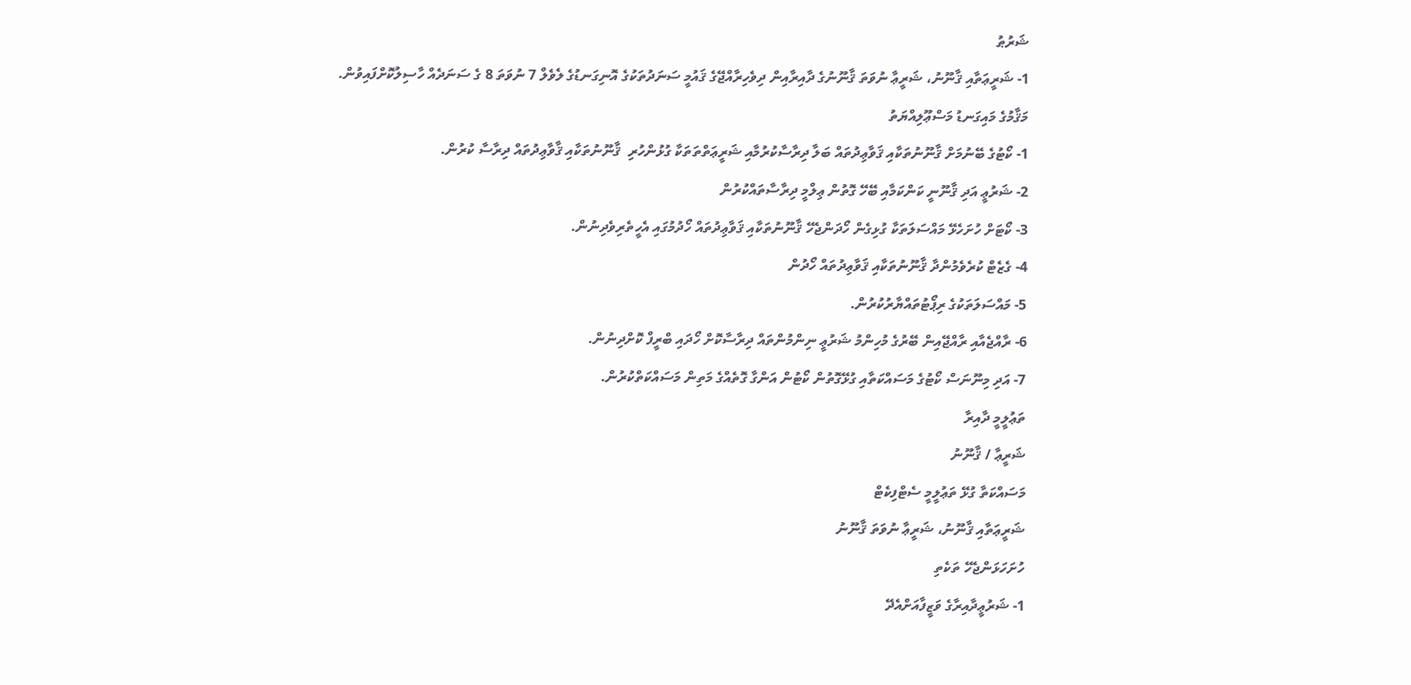ޝަރުޠު
1- ޝަރީޢަތާއި ޤާނޫނު، ޝަރީޢާ ނުވަތަ ޤާނޫނުގެ ދާއިރާއިން ދިވެހިރާއްޖޭގެ ޤައުމީ ސަނަދުތަކުގެ އޮނިގަނޑުގެ ލެވެލް 7 ނުވަތަ 8 ގެ ސަނަދެއް ހާސިލުކޮށްފައިވުން.
މަޤާމުގެ މައިގަނޑު މަސްޢޫލިއްޔަތު
1- ކޯޓުގެ ބޭނުމަށް ޤާނޫނުތަކާއި ޤަވާޢިދުތައް ބަލާ ދިރާސާކުރުމާއި ޝަރީޢަތްތަތަކާ ގުޅުންހުރި  ޤާނޫނުތަކާއި ޤާވާޢިދުތައް ދިރާސާ ކުރުން.
2- ޝަރުޢީ އަދި ޤާނޫނީ ކަންކަމާއި ބޭހޭ ގޮތުން ޢިލްމީ ދިރާސާތައްކުރުން
3- ކޯޓަށް ހުށަހެޅޭ މައްސަލަތަކާ ގުޅިގެން ހޯދަންޖެހޭ ޤާނޫނުތަކާއި ޤަވާޢިދުތައް ހޯދުމުގައި އެހީތެރިވެދިނުން.
4- ގެޒެޓް ކުރެވެމުންދާ ޤާނޫނުތަކާއި ޤަވާޢިދުތައް ހޯދުން
5- މައްސަލަތަކުގެ ރިޕޯޓުތައްޔާރުކުރުން.
6- ރާއްޖެއާއި ރާއްޖޭއިން ބޭރުގެ މުހިންމު ޝަރުޢީ ނިންމުންތައް ދިރާސާކޮށް ހޯދައި ބްރީފް ކޮށްދިނުން.
7- އަދި މިނޫނަސް ކޯޓުގެ މަސައްކަތާއި ގުޅޭގޮތުން ކޯޓުން އަންގާ ގޮތެއްގެ މަތިން މަސައްކަތްކުރުން.
ތަޢުލީމީ ދާއިރާ
ޝަރީޢާ / ޤާނޫނު
މަސައްކަތާ ގުޅޭ ތަޢުލީމީ ސެޓްފިކެޓް
ޝަރީޢަތާއި ޤާނޫނު، ޝަރީޢާ ނުވަތަ ޤާނޫނު
ހުށަހަޅަންޖެހޭ ތަކެތި
1- ޝަރުޢީދާއިރާގެ ވަޒީފާއަށްއެދޭ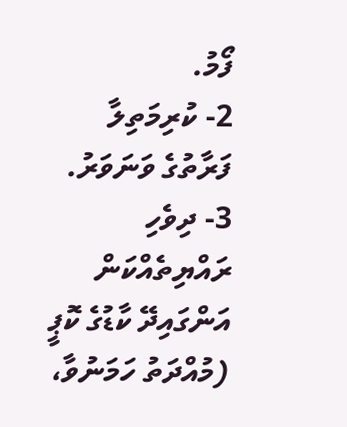ފޯމު.
2- ކުރިމަތިލާ ފަރާތުގެ ވަނަވަރު.
3- ދިވެހި ރައްޔިތެއްކަން އަންގައިދޭ ކާޑުގެ ކޮޕީ (މުއްދަތު ހަމަނުވާ،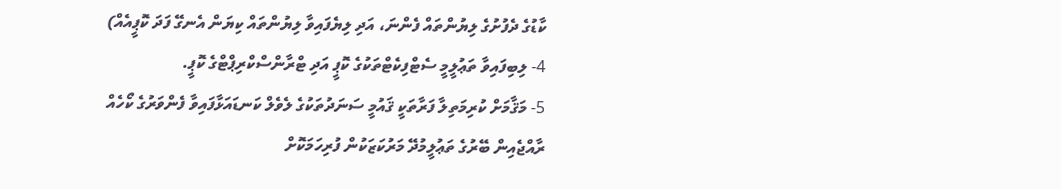ކާޑުގެ ދެފުށުގެ ލިޔުންތައް ފެންނަ، އަދި ލިޔެފައިވާ ލިޔުންތައް ކިޔަން އެނގޭ ފަދަ ކޮޕީއެއް)
4- ލިބިފައިވާ ތަޢުލީމީ ސެޓްފިކެޓްތަކުގެ ކޮޕީ އަދި ޓްރާންސްކްރިޕްޓްގެ ކޮޕީ.
5- މަޤާމަށް ކުރިމަތިލާ ފަރާތަކީ ޤައުމީ ސަނަދުތަކުގެ ލެވެލް ކަނޑައަޅާފައިވާ ފެންވަރުގެ ކޯހެއް ރާއްޖެއިން ބޭރުގެ ތަޢުލީމުދޭ މަރުކަޒަކުން ފުރިހަމަކޮށް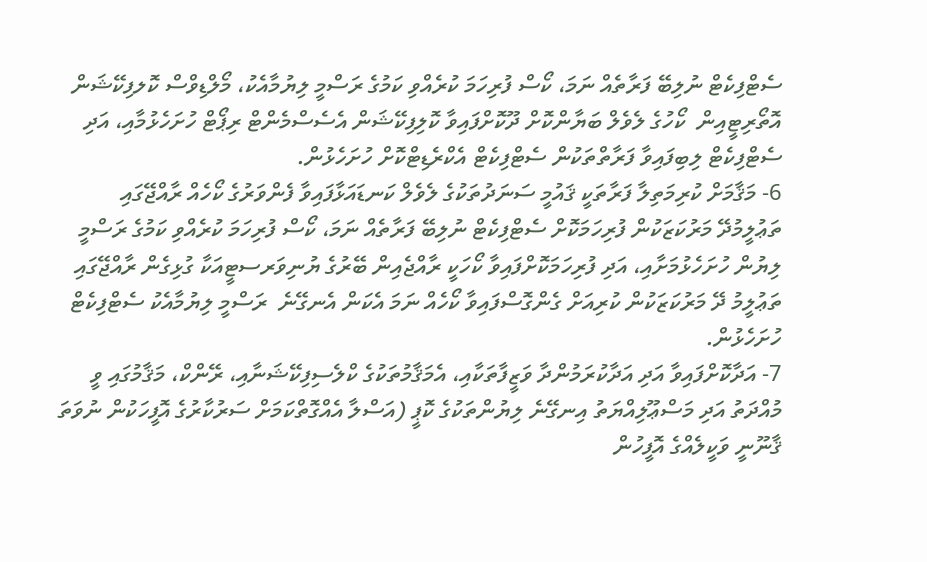ސެޓްފިކެޓް ނުލިބޭ ފަރާތެއް ނަމަ، ކޯސް ފުރިހަމަ ކުރެއްވި ކަމުގެ ރަސްމީ ލިޔުމާއެކު، މޯލްޑިވްސް ކޮލފިކޭޝަން އޮތޯރިޓީއިން  ކޯހުގެ ލެވެލް ބަޔާންކޮށް ދޫކޮށްފައިވާ ކޮލިފިކޭޝަން އެސެސްމެންޓް ރިޕޯޓް ހުށަހެޅުމާއި، އަދި ސެޓްފިކެޓް ލިބިފައިވާ ފަރާތްތަކުން ސެޓްފިކެޓް އެކްރެޑިޓްކޮށް ހުށަހެޅުން.
6- މަޤާމަށް ކުރިމަތިލާ ފަރާތަކީ ޤައުމީ ސަނަދުތަކުގެ ލެވެލް ކަނޑައަޅާފައިވާ ފެންވަރުގެ ކޯހެއް ރާއްޖޭގައި ތަޢުލީމުދޭ މަރުކަޒަކުން ފުރިހަމަކޮށް ސެޓްފިކެޓް ނުލިބޭ ފަރާތެއް ނަމަ، ކޯސް ފުރިހަމަ ކުރެއްވި ކަމުގެ ރަސްމީ ލިޔުން ހުށަހެޅުމަށާއި، އަދި ފުރިހަމަކޮށްފައިވާ ކޯހަކީ ރާއްޖެއިން ބޭރުގެ ޔުނިވަރސޓީއަކާ ގުޅިގެން ރާއްޖޭގައި ތަޢުލީމު ދޭ މަރުކަޒަކުން ކުރިއަށް ގެންގޮސްފައިވާ ކޯހެއް ނަމަ އެކަން އެނގޭނެ  ރަސްމީ ލިޔުމާއެކު ސެޓްފިކެޓް ހުށަހެޅުން.
7- އަދާކޮށްފައިވާ އަދި އަދާކުރަމުންދާ ވަޒީފާތަކާއި، އެމަޤާމުތަކުގެ ކްލެސިފިކޭޝަނާއި، ރޭންކް، މަޤާމުގައި ވީ މުއްދަތު އަދި މަސްޢޫލިއްޔަތު އިނގޭނެ ލިޔުންތަކުގެ ކޮޕީ (އަސްލާ އެއްގޮތްކަމަށް ސަރުކާރުގެ އޮފީހަކުން ނުވަތަ ޤާނޫނީ ވަކީލެއްގެ އޮފީހުން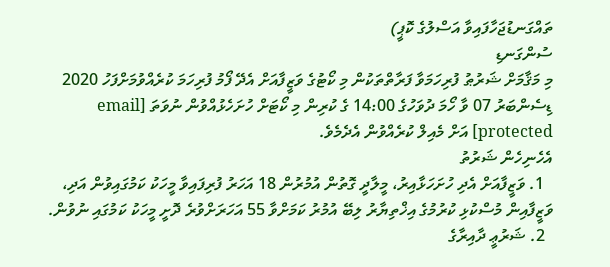ތައްގަނޑުޖަހާފައިވާ އަސްލުގެ ކޮޕީ)
ސުންގަނޑި
މި މަޤާމަށް ޝަރުޠު ފުރިހަމަވާ ފަރާތްތަކުން މި ކޯޓުގެ ވަޒީފާއަށް އެދޭ ފޯމު ފުރިހަމަ ކުރެއްވުމަށްފަހު 2020 ޑިސެންބަރު 07 ވާ ހޯމަ ދުވަހުގެ 14:00 ގެ ކުރިން މި ކޯޓަށް ހުށަހެޅުއްވުން ނުވަތަ [email protected] އަށް މެއިލް ކުރެއްވުން އެދެމެވެ.
އެހެނިހެން ޝަރުތު
  1. ވަޒީފާއަށް އެދި ހުށަހަޅާއިރު، މީލާދީ ގޮތުން އުމުރުން 18 އަހަރު ފުރިފައިވާ މީހަކު ކަމުގައިވުން އަދި، ވަޒީފާއިން މުސްކުޅި ކުރުމުގެ އިޚްތިޔާރު ލިބޭ އުމުރު ކަމަށްވާ 55 އަހަރަށްވުރެ ދޮށީ މީހަކު ކަމުގައި ނުވުން.
  2. ޝަރުޢީ ދާއިރާގެ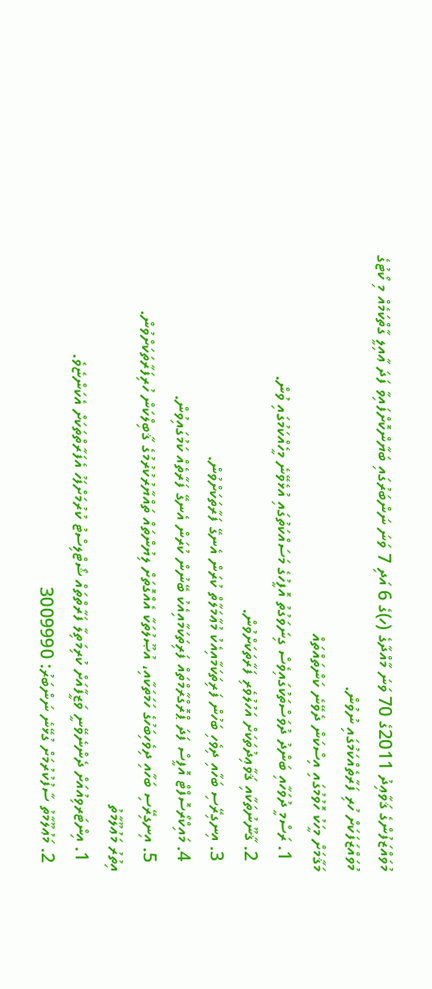މުވައްޒަފުންގެ ޤަވާޢިދު 2011ގެ 70 ވަނަ މާއްދާގެ (ހ)ގެ 6 އަދި 7 ވަނަ ނަންބަރުގައި ބަޔާންކޮށްފައިވާ ފަދަ ޢާއިލީ ގާތްކަމެއް މި ކޯޓުގެ މުވައްޒަފަކަށް ހުރި ފަރާތެއްކަމުގައި ނުވުން.
މަޤާމަށް މީހަކު ހޮވުމުގައި އިސްކަން ދެވޭނެ ކަންތައްތައް
  1. ރަސްމީ ދުވަހާއި ބަންދު ދުވަސްތަކުގައިވެސް ގިނަވަގުތު އޮފީހުގެ މަސައްކަތުގައި އުޅެވޭނެ މީހެއްކަމުގައި ވުން.
  2. ޤާނޫނުތަކާއި ޤަވާޢިދުތަކަށް އަހުލުވެރި ފަރާތަކަށްވުން.
  3. އިނގިރޭސި ބަހާއި ދިވެހި ބަހުން ފަރިތަކަމާއިއެކު މުޢާމަލާތް ކުރަން އެނގޭ ފަރާތަކަށްވުން.
  4. މައިކްރޯސޮފްޓް އޮފީސް ފަދަ ޕްރޮގްރާމްތައް ފަރިތަކަމާއިއެކު ބޭނުން ކުރަން އެނގޭ ފަރާތެއް ކަމުގައިވުން.
  5. އިނގިރޭސި ބަހާއި ދިވެހިބަހުގެ ހަމަތަކާއި، އުޞޫލުތަކާ އެއްގޮތަށް ލިޔުންތައް ތައްޔާރުކުރުމުގެ ޤާބިލްކަން ހުރިފަރާތަކަށްވުން.
އިތުރު މަޢުލޫމާތު
  1. އިންޓަރވިއުއަށް ދެންނެވޭނީ ވަޒީފާއަށް ކުރިމަތިލާ ފަރާތްތައް ޝޯޓްލިސްޓު ކުރުމަށްފަހު އެފަރާތްތަކަށް އެކަންޏެވެ.
  2. މަޢުލޫމާތު ސާފުކުރުމަށް ގުޅޭނެ ނަންބަރު: 3009990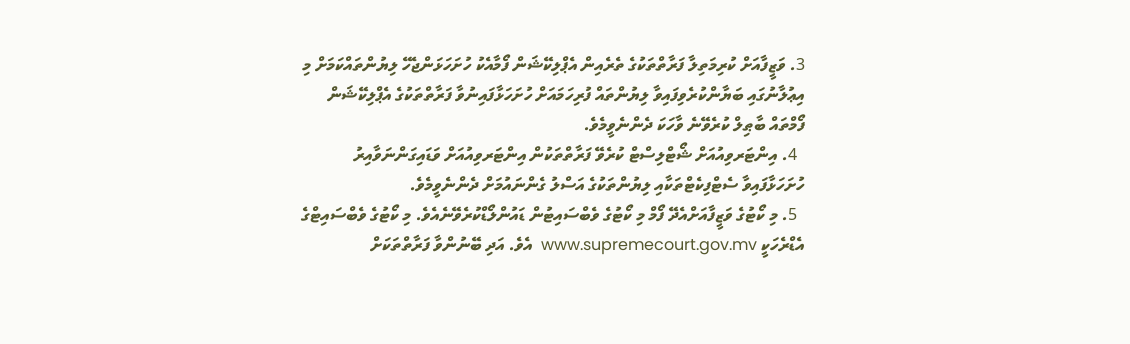3. ވަޒީފާއަށް ކުރިމަތިލާ ފަރާތްތަކުގެ ތެރެއިން އެޕްލިކޭޝަން ފޯމާއެކު ހުށަހަޅަންޖެހޭ ލިޔުންތައްކަމަށް މި އިޢުލާނުގައި ބަޔާންކުރެވިފައިވާ ލިޔުންތައް ފުރިހަމައަށް ހުށަހަޅާފައިނުވާ ފަރާތްތަކުގެ އެޕްލިކޭޝަން ފޯމްތައް ބާޠިލް ކުރެވޭނެ ވާހަކަ ދެންނެވީމެވެ.
  4. އިންޓަރވިއުއަށް ޝޯޓްލިސްޓް ކުރެވޭ ފަރާތްތަކުން އިންޓަރވިއުއަށް ވަޑައިގަންނަވާއިރު ހުށަހަޅާފައިވާ ސެޓްފިކެޓްތަކާއި ލިޔުންތަކުގެ އަސްލު ގެންނައުމަށް ދެންނެވީމެވެ.
  5. މި ކޯޓުގެ ވަޒީފާއަށްއެދޭ ފޯމް މި ކޯޓުގެ ވެބްސައިޓުން ޑައުންލޯޑްކުރެވޭނެއެވެ. މި ކޯޓުގެ ވެބްސައިޓްގެ އެޑްރެހަކީ www.supremecourt.gov.mv  އެވެ. އަދި ބޭނުންވާ ފަރާތްތަކަށް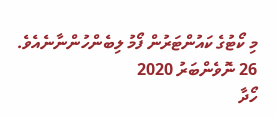މި ކޯޓުގެ ކައުންޓަރުން ފޯމު ލިބެންހުންނާނެއެވެ.
26 ނޮވެންބަރު 2020
ހޯދާ